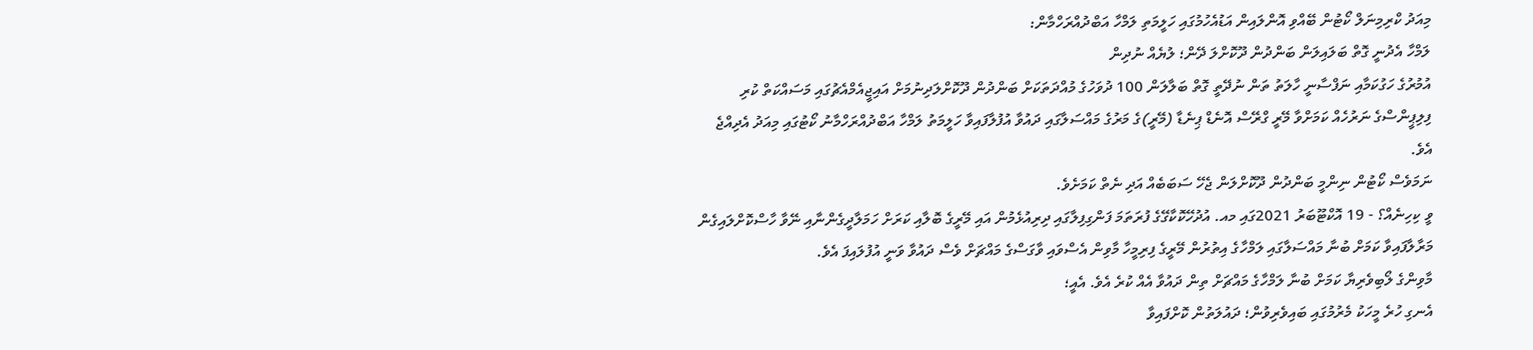މިއަދު ކްރިމިނަލް ކޯޓުން ބޭއްވި އޮންލައިން އަޑުއެހުމުގައި ހަލީމަތި ލަމްހާ އަބްދުއްރަހްމާން:
ލަމްހާ އެދުނީ ގޮތް ބަލައިލަން ބަންދުން ދޫކޮށްލަ ދޭން؛ ލުޔެއް ނުދިން
އުމުރުގެ ހަގުކަމާއި ނަފްސާނީ ހާލަތު ތަން ނުދޭތީ ގޮތް ބަލާލަން 100 ދުވަހުގެ މުއްދަތަކަށް ބަންދުން ދޫކޮށްލަދިނުމަށް އައިޖީއެމްއެޗުގައި މަސައްކަތް ކުރި ފިލިޕީންސްގެ ނަރުހެއް ކަމަށްވާ މޭރީ ގްރޭސް އޮނެޑް ޕިނެޑާ (މޭރީ)ގެ މަރުގެ މައްސަލާގައި ދައުވާ އުފުލާފައިވާ ހަލީމަތު ލަމްހާ އަބްދުއްރަހްމާނު ކޯޓުގައި މިއަދު އެދިއްޖެ އެވެ.
ނަމަވެސް ކޯޓުން ނިންމީ ބަންދުން ދޫކޮށްލަން ޖެހޭ ސަބަބެއް އަދި ނެތް ކަމަށެވެ.
ވީ ކިހިނެއް؟ - 19 އޮކްޓޫބަރު 2021ގައި މއ. އުދުހޭކޮކާގޭގެ ފުރަތަމަ ފަންގިފިލާގައި ދިރިއުޅެމުން އައި މޭރީގެ ބޮލާއި ކަރަށް ހަމަލާދީގެންނާއި ނޭވާ ހާސްކޮށްލައިގެން މަރާލާފައިވާ ކަމަށް ބުނާ މައްސަލާގައި ލަމްހާގެ އިތުރުން މޭރީގެ ފިރިމީހާ މާވިން އެސްވައި ވާގަސްގެ މައްޗަށް ވެސް ދައުވާ ވަނީ އުފުލައިފަ އެވެ.
މާވިންގެ ލޯބިވެރިޔާ ކަމަށް ބުނާ ލަމްހާގެ މައްޗަށް ތިން ދައުވާ އެއް ކުރެ އެވެ. އެއީ؛
އެނގި ހުރެ މީހަކު މެރުމުގައި ބައިވެރިވުން؛ ދައުލަތުން ކޮށްފައިވާ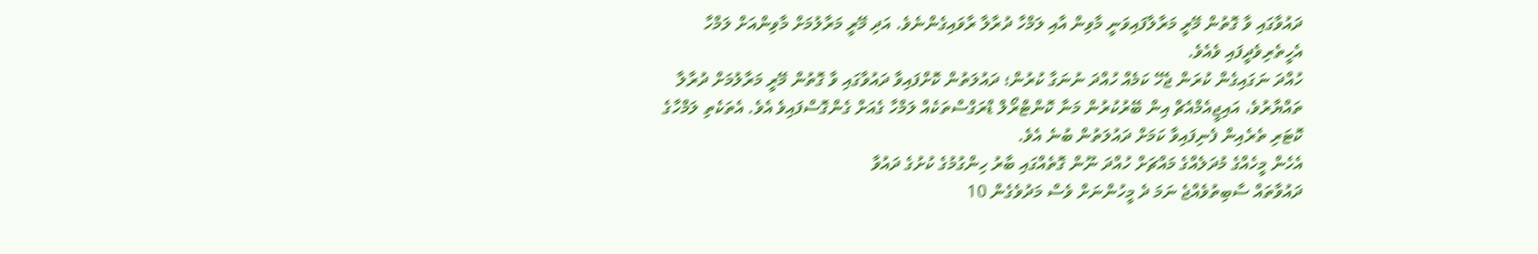ދައުވާގައި ވާ ގޮތުން މޭރީ މަރާލާފައިވަނީ މާވިން އާއި ލަމްހާ ދުރާލާ ރާވައިގެންނެވެ. އަދި މޭރީ މަރާލުމަށް މާވިންއަށް ލަމްހާ އެހީތެރިވެދީފައި ވެއެވެ.
ހުއްދަ ނަގައިގެން ކުރަން ޖެހޭ ކަމެއް ހުއްދަ ނުނަގާ ކުރުން؛ ދައުލަތުން ކޮށްފައިވާ ދައުވާގައި ވާ ގޮތުން މޭރީ މަރާލުމަށް ދުރާލާ ތައްޔާރުވެ، އައިޖީއެމްއެޗް އިން ބޭރުކުރުން މަނާ ކޮންޓްރޯލް ޑްރަގްސްތަކެއް ލަމްހާ ގެއަށް ގެންގޮސްފައިވެ އެވެ. އެތަކެތި ލަމްހާގެ ކޮޓަރި ތެރެއިން ފެނިފައިވާ ކަމަށް ދައުލަތުން ބުނެ އެވެ.
އެހެން މީހެއްގެ މުދަލެއްގެ މައްޗަށް ހުއްދަ ނޫން ގޮތެއްގައި ބާރު ހިންގުމުގެ ކުށުގެ ދައުވާ
ދައުވާތައް ސާބިތުވެއްޖެ ނަމަ ދެ މީހުންނަށް ވެސް މަދުވެގެން 10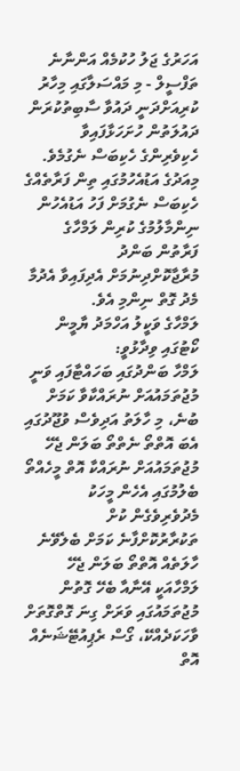އަހަރުގެ ޖަލު ހުކުމެއް އަންނާނެ
ތަފްސީލް - މި މައްސަލާގައި މިހާރު ކުރިއަށްދަނީ ދައުވާ ސާބިތުކުރަން ދައުލަތުން ހުށަހަޅާފައިވާ ހެކިވެރިންގެ ހެކިބަސް ނެގުމެވެ. މިއަދުގެ އަޑުއެހުމުގައި ތިން ފަރާތެއްގެ ހެކިބަސް ނެގުމަށް ފަހު އަޑުއެހުން ނިންމާލުމުގެ ކުރިން ލަމްހާގެ ފަރާތުން ބަންދު މުރާޖާކޮށްދިނުމަށް އެދިފައިވާ އެދުމާ މެދު ގޮތް ނިންމި އެވެ.
ލަމްހާގެ ވަކީލު އަހްމަދު ޔާމީން ކޯޓުގައި ވިދާޅުވީ:
ލަމްހާ ބަންދުގައި ބަހައްޓާފައި ވަނީ މުޖުތަމައުއަށް ނުރައްކާވާ ކަމަށް ބުނެ، މި ހާލަތު އަދިވެސް ވުޖޫދުގައި އެބަ އޮތްތޯ ނެތްތޯ ބަލަން ޖެހޭ
މުޖުތަމައުއަށް ނުރައްކާ އޮތް މީހެއްތޯ ބެލުމުގައި އެހެން މީހަކު މެދުވެރިވެގެން ކުށް ތަކުރާރުކޮށްފާނެ ކަމަށް ބެލެވޭނެ ހާލަތެއް އޮތްތޯ ބަލަން ޖެހޭ
ލަމްހާއަކީ އޭނާއާ ބެހޭ ގޮތުން މުޖުތަމައުގައި ވަރަށް ގިނަ ގޮތްގޮތަށް ވާހަކަދެއްކޭ، ގޯސް ރެޕިއުޓޭޝަނެއް އޮތް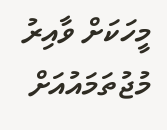މީހަކަށް ވާއިރު މުޖުތަމައުއަށް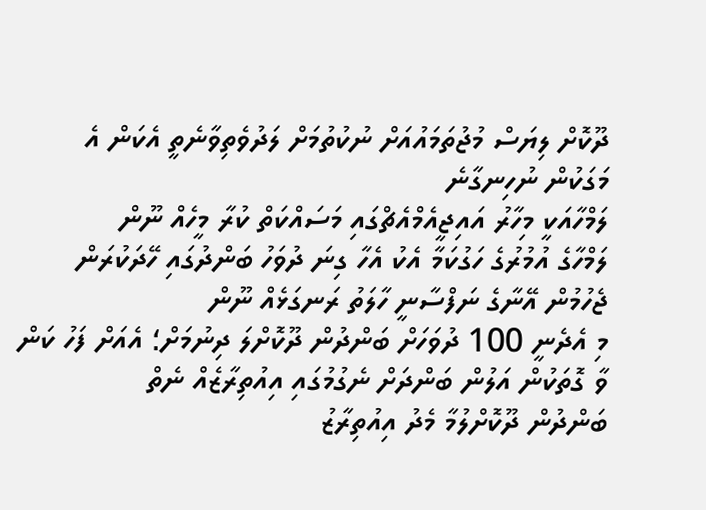ދޫކޮށް ލިޔަސް މުޖުތަމައުއަށް ނުކުތުމަށް ލަދުވެތިވާނެތީ އެކަން އެ މަގަކުން ނުހިނގާނެ
ލަމްހާއަކީ މިހާރު އައިޖީއެމްއެޗްގައި މަސައްކަތް ކުރާ މީހެއް ނޫން
ލަމްހާގެ އުމުރުގެ ހަގުކަމާ އެކު އެހާ ގިނަ ދުވަހު ބަންދުގައި ހޭދަކުރަން ޖެހުމުން އޭނާގެ ނަފްސާނީ ހާލަތު ރަނގަޅެއް ނޫން
މި އެދެނީ 100 ދުވަހަށް ބަންދުން ދޫކޮށްލަ ދިނުމަށް؛ އެއަށް ފަހު ކަން ވާ ގޮތަކުން އަލުން ބަންދަށް ނެގުމުގައި އިއުތިރާޒެއް ނެތް
ބަންދުން ދޫކޮށްލުމާ މެދު އިއުތިރާޒު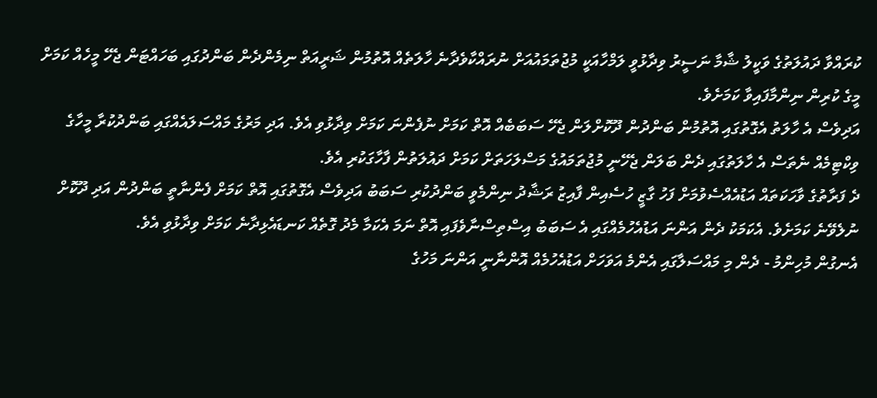ކުރައްވާ ދައުލަތުގެ ވަކީލު ޝާމާ ނަސީރު ވިދާޅުވީ ލަމްހާއަކީ މުޖުތަމައުއަށް ނުރައްކާވެދާނެ ހާލަތެއް އޮތުމުން ޝަރީއަތް ނިމެންދެން ބަންދުގައި ބަހައްޓަން ޖެހޭ މީހެއް ކަމަށް މީގެ ކުރިން ނިންމާފައިވާ ކަމަށެވެ.
އަދިވެސް އެ ހާލަތު އެގޮތުގައި އޮތުމުން ބަންދުން ދޫކޮށްލަން ޖެހޭ ސަބަބެއް އޮތް ކަމަށް ނުފެންނަ ކަމަށް ވިދާޅުވި އެވެ. އަދި މަރުގެ މައްސަލައެއްގައި ބަންދުކުރާ މީހާގެ ވިކްޓިމެއް ނެތަސް އެ ހާލަތުގައި ދެން ބަލަން ޖެހޭނީ މުޖުތަމައުގެ މަސްލަހަތަށް ކަމަށް ދައުލަތުން ފާހާގަކުރި އެވެ.
ދެ ފަރާތުގެ ވާހަކަތައް އަޑުއެއްސެވުމަށް ފަހު ގާޒީ ހުސެއިން ފާއިޒު ރަޝާދު ނިންމެވީ ބަންދުކުރި ސަބަބު އަދިވެސް އެގޮތުގައި އޮތް ކަމަށް ފެންނާތީ ބަންދުން އަދި ދޫކޮށް ނުލެވޭނެ ކަމަށެވެ. އެކަމަކު ދެން އަންނަ އަޑުއެހުމެއްގައި އެ ސަބަބު އިސްތިސްނާވެފައި އޮތް ނަމަ އެކަމާ މެދު ގޮތެއް ކަނޑައެޅިދާނެ ކަމަށް ވިދާޅުވި އެވެ.
އެނގުން މުހިންމު - ދެން މި މައްސަލާގައި އެންމެ އަވަހަށް އަޑުއެހުމެއް އޮންނާނީ އަންނަ މަހުގެ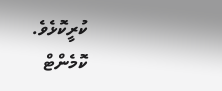ކުރީކޮޅެވެ.
ކޮމެންޓް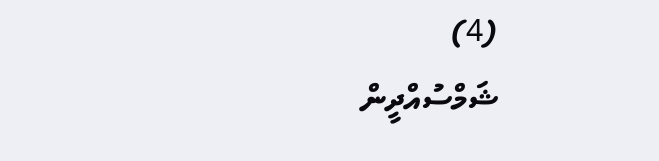(4)
ޝަމްސުއްދީން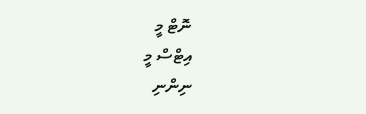ނޮޓް މީ
އިޓްސް މީ
ނިންނި